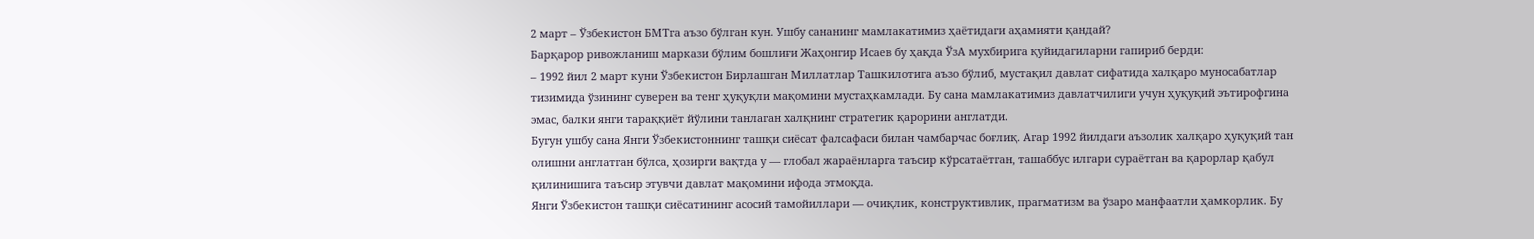2 март – Ўзбекистон БМТга аъзо бўлган кун. Ушбу сананинг мамлакатимиз ҳаётидаги аҳамияти қандай?
Барқарор ривожланиш маркази бўлим бошлиғи Жаҳонгир Исаев бу ҳақда ЎзА мухбирига қуйидагиларни гапириб берди:
– 1992 йил 2 март куни Ўзбекистон Бирлашган Миллатлар Ташкилотига аъзо бўлиб, мустақил давлат сифатида халқаро муносабатлар тизимида ўзининг суверен ва тенг ҳуқуқли мақомини мустаҳкамлади. Бу сана мамлакатимиз давлатчилиги учун ҳуқуқий эътирофгина эмас, балки янги тараққиёт йўлини танлаган халқнинг стратегик қарорини англатди.
Бугун ушбу сана Янги Ўзбекистоннинг ташқи сиёсат фалсафаси билан чамбарчас боғлиқ. Агар 1992 йилдаги аъзолик халқаро ҳуқуқий тан олишни англатган бўлса, ҳозирги вақтда у — глобал жараёнларга таъсир кўрсатаётган, ташаббус илгари сураётган ва қарорлар қабул қилинишига таъсир этувчи давлат мақомини ифода этмоқда.
Янги Ўзбекистон ташқи сиёсатининг асосий тамойиллари — очиқлик, конструктивлик, прагматизм ва ўзаро манфаатли ҳамкорлик. Бу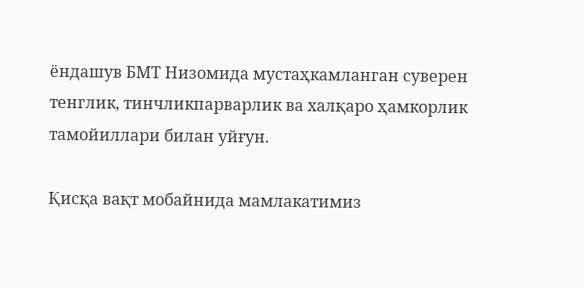ёндашув БМТ Низомида мустаҳкамланган суверен тенглик, тинчликпарварлик ва халқаро ҳамкорлик тамойиллари билан уйғун.

Қисқа вақт мобайнида мамлакатимиз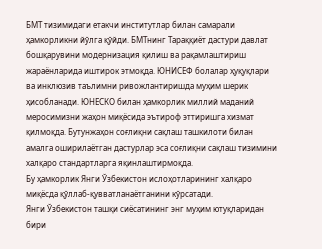БМТ тизимидаги етакчи институтлар билан самарали ҳамкорликни йўлга қўйди. БМТнинг Тараққиёт дастури давлат бошқарувини модернизация қилиш ва рақамлаштириш жараёнларида иштирок этмоқда. ЮНИСЕФ болалар ҳуқуқлари ва инклюзив таълимни ривожлантиришда муҳим шерик ҳисобланади. ЮНЕСКО билан ҳамкорлик миллий маданий меросимизни жаҳон миқёсида эътироф эттиришга хизмат қилмоқда. Бутунжаҳон соғлиқни сақлаш ташкилоти билан амалга оширилаётган дастурлар эса соғлиқни сақлаш тизимини халқаро стандартларга яқинлаштирмоқда.
Бу ҳамкорлик Янги Ўзбекистон ислоҳотларининг халқаро миқёсда қўллаб-қувватланаётганини кўрсатади.
Янги Ўзбекистон ташқи сиёсатининг энг муҳим ютуқларидан бири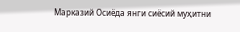Марказий Осиёда янги сиёсий муҳитни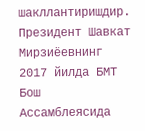шакллантиришдир. Президент Шавкат Мирзиёевнинг 2017 йилда БМТ Бош Ассамблеясида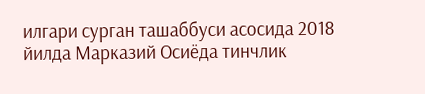илгари сурган ташаббуси асосида 2018 йилда Марказий Осиёда тинчлик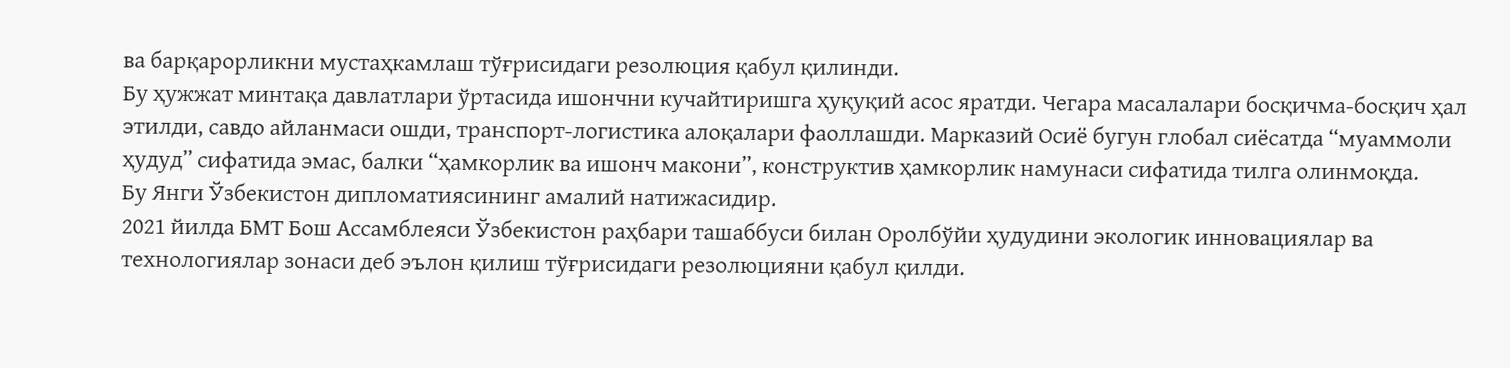ва барқарорликни мустаҳкамлаш тўғрисидаги резолюция қабул қилинди.
Бу ҳужжат минтақа давлатлари ўртасида ишончни кучайтиришга ҳуқуқий асос яратди. Чегара масалалари босқичма-босқич ҳал этилди, савдо айланмаси ошди, транспорт-логистика алоқалари фаоллашди. Марказий Осиё бугун глобал сиёсатда “муаммоли ҳудуд” сифатида эмас, балки “ҳамкорлик ва ишонч макони”, конструктив ҳамкорлик намунаси сифатида тилга олинмоқда.
Бу Янги Ўзбекистон дипломатиясининг амалий натижасидир.
2021 йилда БМТ Бош Ассамблеяси Ўзбекистон раҳбари ташаббуси билан Оролбўйи ҳудудини экологик инновациялар ва технологиялар зонаси деб эълон қилиш тўғрисидаги резолюцияни қабул қилди.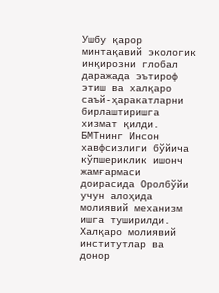Ушбу қарор минтақавий экологик инқирозни глобал даражада эътироф этиш ва халқаро саъй-ҳаракатларни бирлаштиришга хизмат қилди. БМТнинг Инсон хавфсизлиги бўйича кўпшериклик ишонч жамғармаси доирасида Оролбўйи учун алоҳида молиявий механизм ишга туширилди.
Халқаро молиявий институтлар ва донор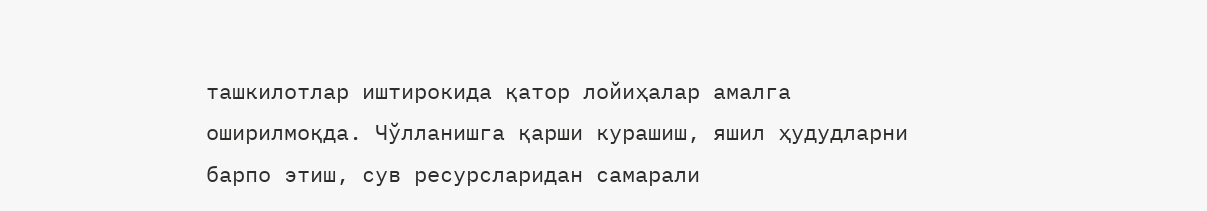ташкилотлар иштирокида қатор лойиҳалар амалга оширилмоқда. Чўлланишга қарши курашиш, яшил ҳудудларни барпо этиш, сув ресурсларидан самарали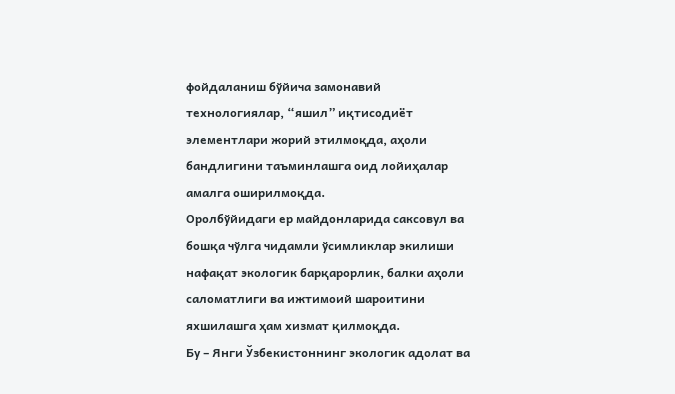фойдаланиш бўйича замонавий технологиялар, “яшил” иқтисодиёт элементлари жорий этилмоқда, аҳоли бандлигини таъминлашга оид лойиҳалар амалга оширилмоқда.
Оролбўйидаги ер майдонларида саксовул ва бошқа чўлга чидамли ўсимликлар экилиши нафақат экологик барқарорлик, балки аҳоли саломатлиги ва ижтимоий шароитини яхшилашга ҳам хизмат қилмоқда.
Бу – Янги Ўзбекистоннинг экологик адолат ва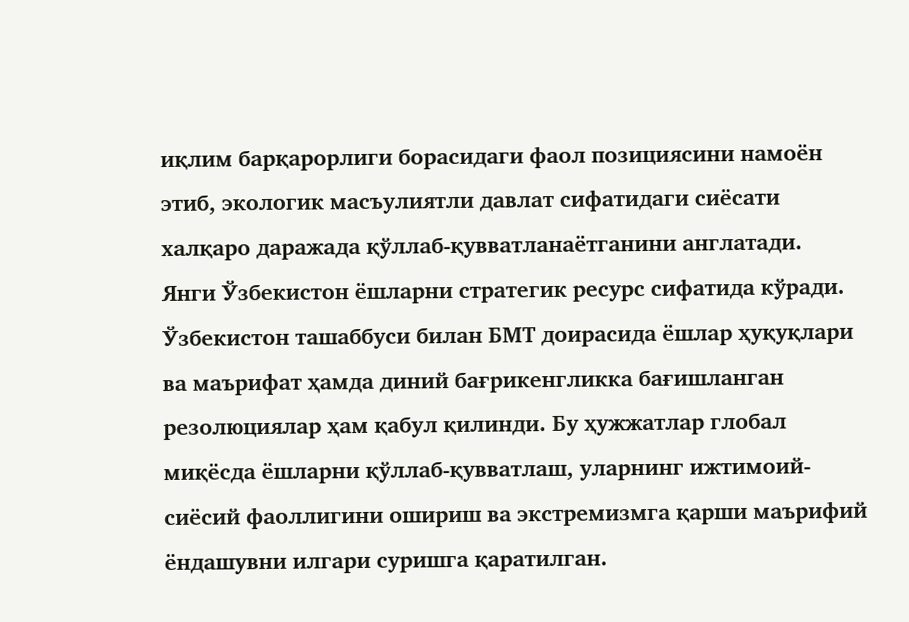иқлим барқарорлиги борасидаги фаол позициясини намоён этиб, экологик масъулиятли давлат сифатидаги сиёсати халқаро даражада қўллаб-қувватланаётганини англатади.
Янги Ўзбекистон ёшларни стратегик ресурс сифатида кўради. Ўзбекистон ташаббуси билан БМТ доирасида ёшлар ҳуқуқлари ва маърифат ҳамда диний бағрикенгликка бағишланган резолюциялар ҳам қабул қилинди. Бу ҳужжатлар глобал миқёсда ёшларни қўллаб-қувватлаш, уларнинг ижтимоий-сиёсий фаоллигини ошириш ва экстремизмга қарши маърифий ёндашувни илгари суришга қаратилган.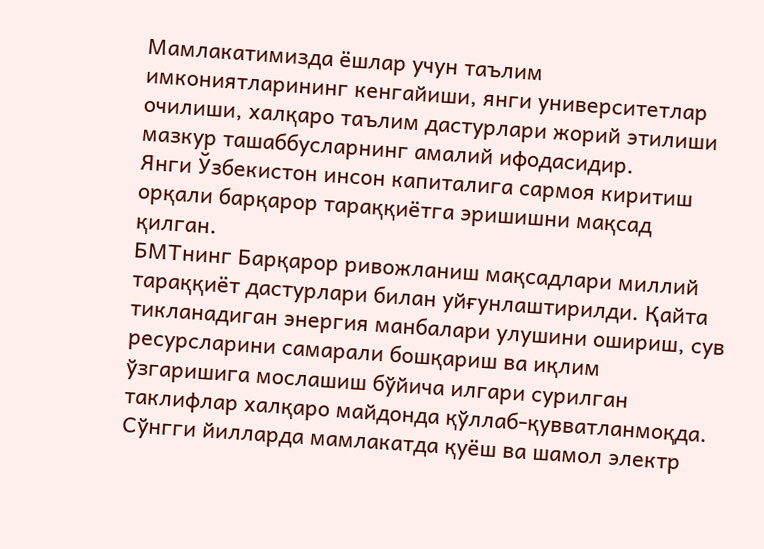Мамлакатимизда ёшлар учун таълим имкониятларининг кенгайиши, янги университетлар очилиши, халқаро таълим дастурлари жорий этилиши мазкур ташаббусларнинг амалий ифодасидир.
Янги Ўзбекистон инсон капиталига сармоя киритиш орқали барқарор тараққиётга эришишни мақсад қилган.
БМТнинг Барқарор ривожланиш мақсадлари миллий тараққиёт дастурлари билан уйғунлаштирилди. Қайта тикланадиган энергия манбалари улушини ошириш, сув ресурсларини самарали бошқариш ва иқлим ўзгаришига мослашиш бўйича илгари сурилган таклифлар халқаро майдонда қўллаб-қувватланмоқда.
Сўнгги йилларда мамлакатда қуёш ва шамол электр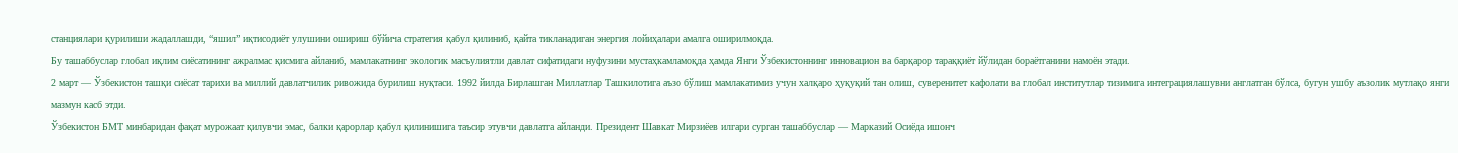станциялари қурилиши жадаллашди, “яшил” иқтисодиёт улушини ошириш бўйича стратегия қабул қилиниб, қайта тикланадиган энергия лойиҳалари амалга оширилмоқда.
Бу ташаббуслар глобал иқлим сиёсатининг ажралмас қисмига айланиб, мамлакатнинг экологик масъулиятли давлат сифатидаги нуфузини мустаҳкамламоқда ҳамда Янги Ўзбекистоннинг инновацион ва барқарор тараққиёт йўлидан бораётганини намоён этади.
2 март — Ўзбекистон ташқи сиёсат тарихи ва миллий давлатчилик ривожида бурилиш нуқтаси. 1992 йилда Бирлашган Миллатлар Ташкилотига аъзо бўлиш мамлакатимиз учун халқаро ҳуқуқий тан олиш, суверенитет кафолати ва глобал институтлар тизимига интеграциялашувни англатган бўлса, бугун ушбу аъзолик мутлақо янги мазмун касб этди.
Ўзбекистон БМТ минбаридан фақат мурожаат қилувчи эмас, балки қарорлар қабул қилинишига таъсир этувчи давлатга айланди. Президент Шавкат Мирзиёев илгари сурган ташаббуслар — Марказий Осиёда ишонч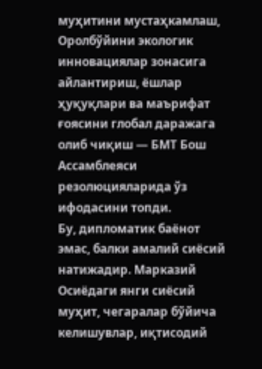муҳитини мустаҳкамлаш, Оролбўйини экологик инновациялар зонасига айлантириш, ёшлар ҳуқуқлари ва маърифат ғоясини глобал даражага олиб чиқиш — БМТ Бош Ассамблеяси резолюцияларида ўз ифодасини топди.
Бу, дипломатик баёнот эмас, балки амалий сиёсий натижадир. Марказий Осиёдаги янги сиёсий муҳит, чегаралар бўйича келишувлар, иқтисодий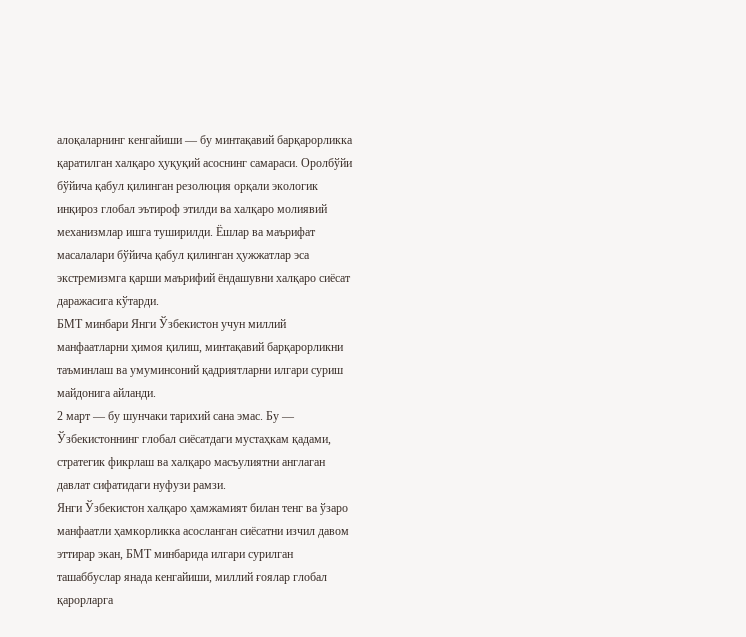алоқаларнинг кенгайиши — бу минтақавий барқарорликка қаратилган халқаро ҳуқуқий асоснинг самараси. Оролбўйи бўйича қабул қилинган резолюция орқали экологик инқироз глобал эътироф этилди ва халқаро молиявий механизмлар ишга туширилди. Ёшлар ва маърифат масалалари бўйича қабул қилинган ҳужжатлар эса экстремизмга қарши маърифий ёндашувни халқаро сиёсат даражасига кўтарди.
БМТ минбари Янги Ўзбекистон учун миллий манфаатларни ҳимоя қилиш, минтақавий барқарорликни таъминлаш ва умуминсоний қадриятларни илгари суриш майдонига айланди.
2 март — бу шунчаки тарихий сана эмас. Бу — Ўзбекистоннинг глобал сиёсатдаги мустаҳкам қадами, стратегик фикрлаш ва халқаро масъулиятни англаган давлат сифатидаги нуфузи рамзи.
Янги Ўзбекистон халқаро ҳамжамият билан тенг ва ўзаро манфаатли ҳамкорликка асосланган сиёсатни изчил давом эттирар экан, БМТ минбарида илгари сурилган ташаббуслар янада кенгайиши, миллий ғоялар глобал қарорларга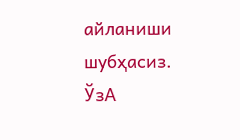айланиши шубҳасиз.
ЎзА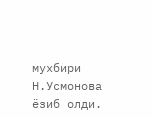мухбири Н.Усмонова ёзиб олди.